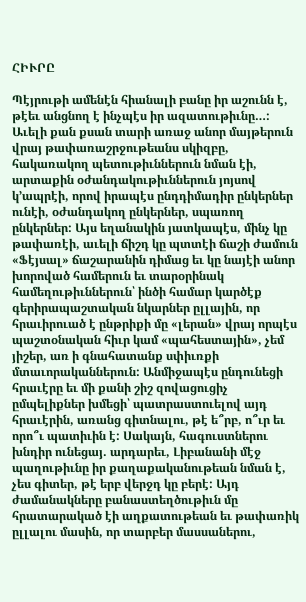ՀԻՒՐԸ

Պէյրութի ամենէն հիանալի բանը իր աշունն է, թէեւ անցնող է ինչպէս իր ազատութիւնը…: Աւելի քան քսան տարի առաջ անոր մայթերուն վրայ թափառաշրջութեանս սկիզբը, հակառակող պետութիւններուն նման էի, արտաքին օժանդակութիւններուն յոյսով կ՚ապրէի, որով իրապէս ընդդիմադիր ընկերներ ունէի, օժանդակող ընկերներ, սպառող ընկերներ: Այս եղանակին յատկապէս, մինչ կը թափառէի, աւելի ճիշդ կը պտտէի ճաշի ժամուն «Ֆէյսալ» ճաշարանին դիմաց եւ կը նայէի անոր խորոված համերուն եւ տարօրինակ համեղութիւններուն՝ ինծի համար կարծէք գերիրապաշտական նկարներ ըլլային, որ հրաւիրուած է ընթրիքի մը «լերան» վրայ որպէս պաշտօնական հիւր կամ «պահեստային», չեմ յիշեր, առ ի գնահատանք սփիւռքի մտաւորականներուն: Անմիջապէս ընդունեցի հրաւէրը եւ մի քանի շիշ զովացուցիչ ըմպելիքներ խմեցի՝ պատրաստուելով այդ հրաւէրին, առանց գիտնալու, թէ ե՞րբ, ո՞ւր եւ որո՞ւ պատիւին է: Սակայն, հագուստներու խնդիր ունեցայ. արդարեւ, Լիբանանի մէջ պաղութիւնը իր քաղաքականութեան նման է, չես գիտեր, թէ երբ վերջդ կը բերէ: Այդ ժամանակները բանաստեղծութիւն մը հրատարակած էի աղքատութեան եւ թափառիկ ըլլալու մասին, որ տարբեր մասսաներու,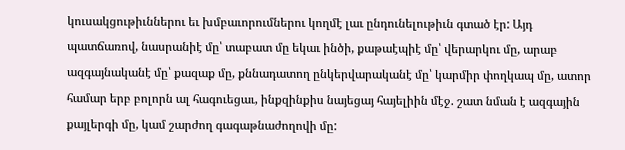կուսակցութիւններու եւ խմբաւորումներու կողմէ լաւ ընդունելութիւն գտած էր: Այդ պատճառով, նասրանիէ մը՝ տաբատ մը եկաւ ինծի, քաթաէպիէ մը՝ վերարկու մը, արաբ ազգայնականէ մը՝ քազաք մը, քննադատող ընկերվարականէ մը՝ կարմիր փողկապ մը, ատոր համար երբ բոլորն ալ հագուեցաւ, ինքզինքիս նայեցայ հայելիին մէջ. շատ նման է ազգային քայլերգի մը, կամ շարժող գագաթնաժողովի մը: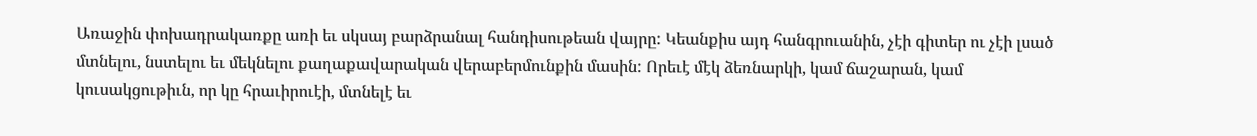Առաջին փոխադրակառքը առի եւ սկսայ բարձրանալ հանդիսութեան վայրը: Կեանքիս այդ հանգրուանին, չէի գիտեր ու չէի լսած մտնելու, նստելու եւ մեկնելու քաղաքավարական վերաբերմունքին մասին: Որեւէ մէկ ձեռնարկի, կամ ճաշարան, կամ կուսակցութիւն, որ կը հրաւիրուէի, մտնելէ եւ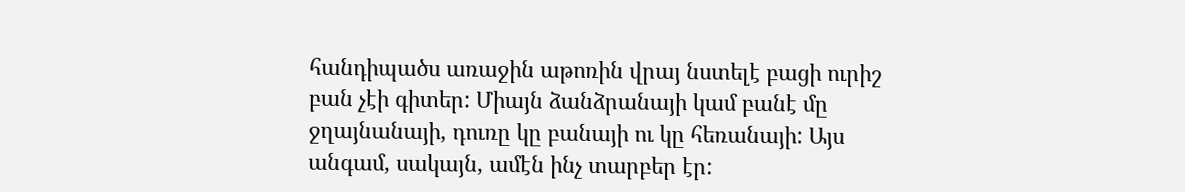հանդիպածս առաջին աթոռին վրայ նստելէ բացի ուրիշ բան չէի գիտեր: Միայն ձանձրանայի կամ բանէ մը ջղայնանայի, դուռը կը բանայի ու կը հեռանայի: Այս անգամ, սակայն, ամէն ինչ տարբեր էր: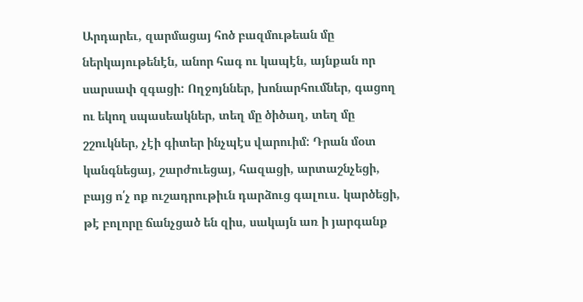Արդարեւ, զարմացայ հոծ բազմութեան մը ներկայութենէն, անոր հագ ու կապէն, այնքան որ սարսափ զգացի: Ողջոյններ, խոնարհումներ, գացող ու եկող սպասեակներ, տեղ մը ծիծաղ, տեղ մը շշուկներ, չէի գիտեր ինչպէս վարուիմ: Դրան մօտ կանգնեցայ, շարժուեցայ, հազացի, արտաշնչեցի, բայց ո՛չ ոք ուշադրութիւն դարձուց գալուս. կարծեցի, թէ բոլորը ճանչցած են զիս, սակայն առ ի յարգանք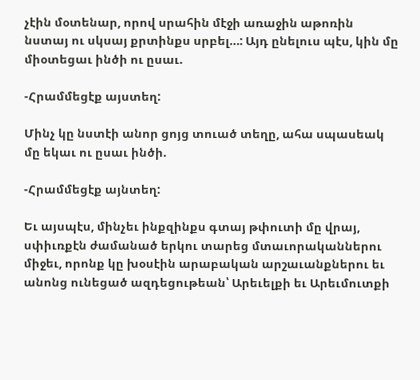չէին մօտենար, որով սրահին մէջի առաջին աթոռին նստայ ու սկսայ քրտինքս սրբել…: Այդ ընելուս պէս, կին մը միօտեցաւ ինծի ու ըսաւ.

-Հրամմեցէք այստեղ:

Մինչ կը նստէի անոր ցոյց տուած տեղը, ահա սպասեակ մը եկաւ ու ըսաւ ինծի.

-Հրամմեցէք այնտեղ:

Եւ այսպէս, մինչեւ ինքզինքս գտայ թփուտի մը վրայ, սփիւռքէն ժամանած երկու տարեց մտաւորականներու միջեւ, որոնք կը խօսէին արաբական արշաւանքներու եւ անոնց ունեցած ազդեցութեան՝ Արեւելքի եւ Արեւմուտքի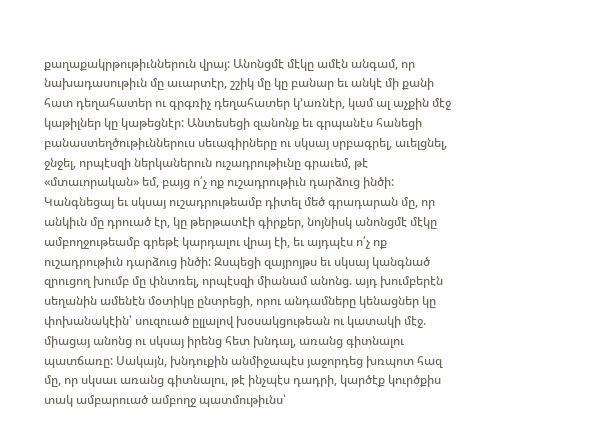քաղաքակրթութիւններուն վրայ: Անոնցմէ մէկը ամէն անգամ, որ նախադասութիւն մը աւարտէր, շշիկ մը կը բանար եւ անկէ մի քանի հատ դեղահատեր ու գրգռիչ դեղահատեր կ՚առնէր, կամ ալ աչքին մէջ կաթիլներ կը կաթեցնէր: Անտեսեցի զանոնք եւ գրպանէս հանեցի բանաստեղծութիւններուս սեւագիրները ու սկսայ սրբագրել, աւելցնել, ջնջել, որպէսզի ներկաներուն ուշադրութիւնը գրաւեմ, թէ «մտաւորական» եմ, բայց ո՛չ ոք ուշադրութիւն դարձուց ինծի: Կանգնեցայ եւ սկսայ ուշադրութեամբ դիտել մեծ գրադարան մը, որ անկիւն մը դրուած էր, կը թերթատէի գիրքեր, նոյնիսկ անոնցմէ մէկը ամբողջութեամբ գրեթէ կարդալու վրայ էի, եւ այդպէս ո՛չ ոք ուշադրութիւն դարձուց ինծի: Զսպեցի զայրոյթս եւ սկսայ կանգնած զրուցող խումբ մը փնտռել, որպէսզի միանամ անոնց. այդ խումբերէն սեղանին ամենէն մօտիկը ընտրեցի, որու անդամները կենացներ կը փոխանակէին՝ սուզուած ըլլալով խօսակցութեան ու կատակի մէջ. միացայ անոնց ու սկսայ իրենց հետ խնդալ, առանց գիտնալու պատճառը: Սակայն, խնդուքին անմիջապէս յաջորդեց խռպոտ հազ մը, որ սկսաւ առանց գիտնալու, թէ ինչպէս դադրի, կարծէք կուրծքիս տակ ամբարուած ամբողջ պատմութիւնս՝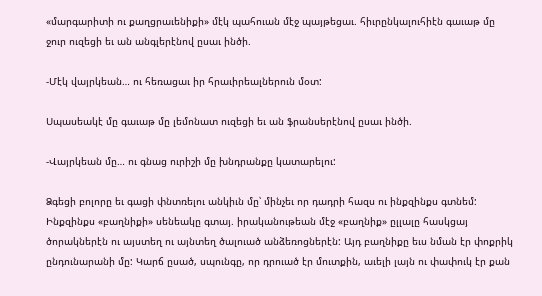«մարգարիտի ու քաղցրաւենիքի» մէկ պահուան մէջ պայթեցաւ. հիւրընկալուհիէն գաւաթ մը ջուր ուզեցի եւ ան անգլերէնով ըսաւ ինծի.

-Մէկ վայրկեան… ու հեռացաւ իր հրաւիրեալներուն մօտ:

Սպասեակէ մը գաւաթ մը լեմոնատ ուզեցի եւ ան ֆրանսերէնով ըսաւ ինծի.

-Վայրկեան մը… ու գնաց ուրիշի մը խնդրանքը կատարելու:

Ձգեցի բոլորը եւ գացի փնտռելու անկիւն մը՝ մինչեւ որ դադրի հազս ու ինքզինքս գտնեմ: Ինքզինքս «բաղնիքի» սենեակը գտայ. իրականութեան մէջ «բաղնիք» ըլլալը հասկցայ ծորակներէն ու այստեղ ու այնտեղ ծալուած անձեռոցներէն: Այդ բաղնիքը եւս նման էր փոքրիկ ընդունարանի մը: Կարճ ըսած, սպունգը, որ դրուած էր մուտքին, աւելի լայն ու փափուկ էր քան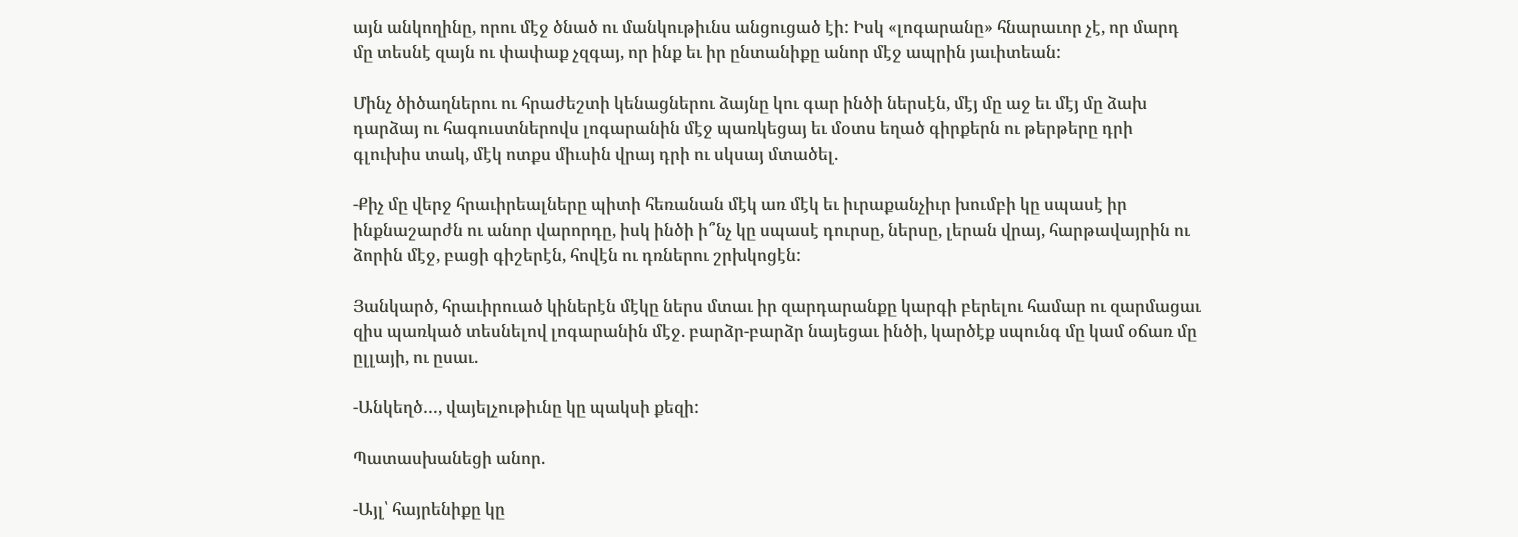այն անկողինը, որու մէջ ծնած ու մանկութիւնս անցուցած էի: Իսկ «լոգարանը» հնարաւոր չէ, որ մարդ մը տեսնէ զայն ու փափաք չզգայ, որ ինք եւ իր ընտանիքը անոր մէջ ապրին յաւիտեան:

Մինչ ծիծաղներու ու հրաժեշտի կենացներու ձայնը կու գար ինծի ներսէն, մէյ մը աջ եւ մէյ մը ձախ դարձայ ու հագուստներովս լոգարանին մէջ պառկեցայ եւ մօտս եղած գիրքերն ու թերթերը դրի գլուխիս տակ, մէկ ոտքս միւսին վրայ դրի ու սկսայ մտածել.

-Քիչ մը վերջ հրաւիրեալները պիտի հեռանան մէկ առ մէկ եւ իւրաքանչիւր խումբի կը սպասէ իր ինքնաշարժն ու անոր վարորդը, իսկ ինծի ի՞նչ կը սպասէ դուրսը, ներսը, լերան վրայ, հարթավայրին ու ձորին մէջ, բացի գիշերէն, հովէն ու դռներու շրխկոցէն:

Յանկարծ, հրաւիրուած կիներէն մէկը ներս մտաւ իր զարդարանքը կարգի բերելու համար ու զարմացաւ զիս պառկած տեսնելով լոգարանին մէջ. բարձր-բարձր նայեցաւ ինծի, կարծէք սպունգ մը կամ օճառ մը ըլլայի, ու ըսաւ.

-Անկեղծ…, վայելչութիւնը կը պակսի քեզի:

Պատասխանեցի անոր.

-Այլ՝ հայրենիքը կը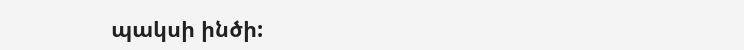պակսի ինծի: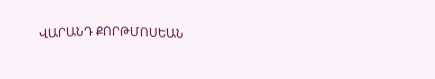ՎԱՐԱՆԴ ՔՈՐԹՄՈՍԵԱՆ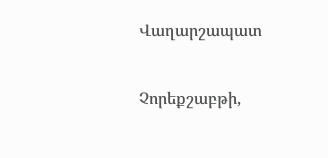Վաղարշապատ

Չորեքշաբթի,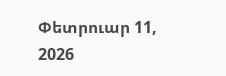Փետրուար 11, 2026